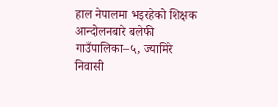हाल नेपालमा भइरहेको शिक्षक आन्दोलनबारे बलेफी गाउँपालिका–५, ज्यामिरे निवासी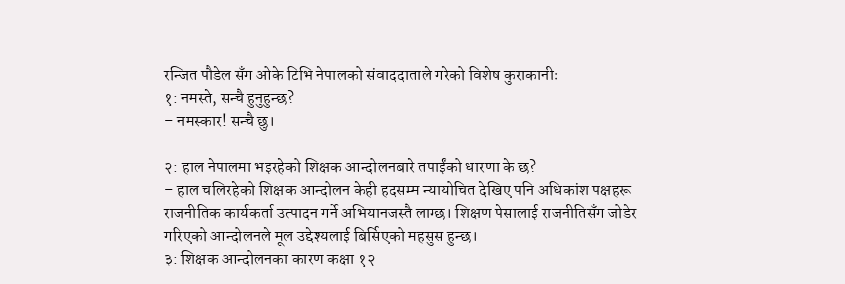रन्जित पौडेल सँग ओके टिभि नेपालको संवाददाताले गरेको विशेष कुराकानीः
१: नमस्ते, सन्चै हुनुहुन्छ?
– नमस्कार! सन्चै छु।

२: हाल नेपालमा भइरहेको शिक्षक आन्दोलनबारे तपाईंको धारणा के छ?
– हाल चलिरहेको शिक्षक आन्दोलन केही हदसम्म न्यायोचित देखिए पनि अधिकांश पक्षहरू राजनीतिक कार्यकर्ता उत्पादन गर्ने अभियानजस्तै लाग्छ। शिक्षण पेसालाई राजनीतिसँग जोडेर गरिएको आन्दोलनले मूल उद्देश्यलाई बिर्सिएको महसुस हुन्छ।
३: शिक्षक आन्दोलनका कारण कक्षा १२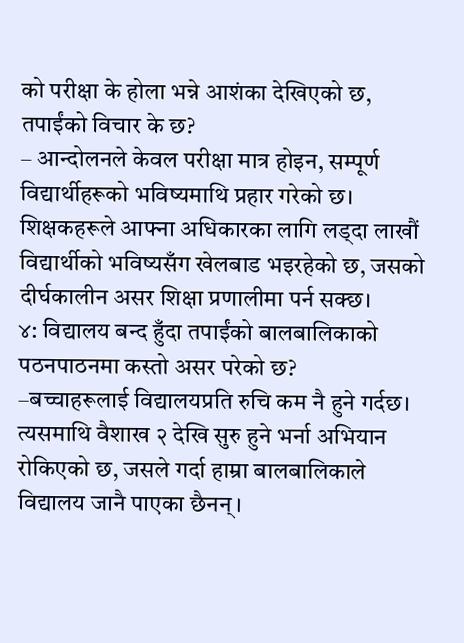को परीक्षा के होला भन्ने आशंका देखिएको छ, तपाईंको विचार के छ?
– आन्दोलनले केवल परीक्षा मात्र होइन, सम्पूर्ण विद्यार्थीहरूको भविष्यमाथि प्रहार गरेको छ। शिक्षकहरूले आफ्ना अधिकारका लागि लड्दा लाखौं विद्यार्थीको भविष्यसँग खेलबाड भइरहेको छ, जसको दीर्घकालीन असर शिक्षा प्रणालीमा पर्न सक्छ।
४: विद्यालय बन्द हुँदा तपाईंको बालबालिकाको पठनपाठनमा कस्तो असर परेको छ?
–बच्चाहरूलाई विद्यालयप्रति रुचि कम नै हुने गर्दछ। त्यसमाथि वैशाख २ देखि सुरु हुने भर्ना अभियान रोकिएको छ, जसले गर्दा हाम्रा बालबालिकाले विद्यालय जानै पाएका छैनन्।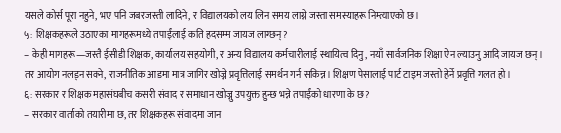यसले कोर्स पूरा नहुने, भए पनि जबरजस्ती लादिने, र विद्यालयको लय लिन समय लाग्ने जस्ता समस्याहरू निम्त्याएको छ।
५: शिक्षकहरूले उठाएका मागहरूमध्ये तपाईंलाई कति हदसम्म जायज लाग्छन्?
– केही मागहरू—जस्तै ईसीडी शिक्षक, कार्यालय सहयोगी, र अन्य विद्यालय कर्मचारीलाई स्थायित्व दिनु, नयाँ सार्वजनिक शिक्षा ऐन ल्याउनु आदि जायज छन्। तर आयोग नलड्न सक्ने, राजनीतिक आडमा मात्र जागिर खोज्ने प्रवृत्तिलाई समर्थन गर्न सकिन्न। शिक्षण पेसालाई पार्ट टाइम जस्तो हेर्ने प्रवृत्ति गलत हो।
६: सरकार र शिक्षक महासंघबीच कसरी संवाद र समाधान खोज्नु उपयुक्त हुन्छ भन्ने तपाईंको धारणा के छ?
– सरकार वार्ताको तयारीमा छ, तर शिक्षकहरू संवादमा जान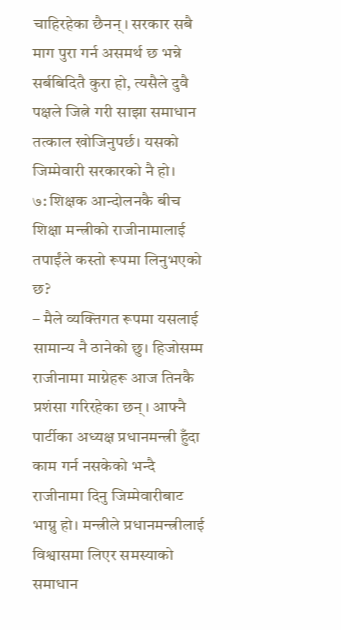चाहिरहेका छैनन्। सरकार सबै माग पुरा गर्न असमर्थ छ भन्ने सर्बबिदितै कुरा हो, त्यसैले दुवै पक्षले जित्ने गरी साझा समाधान तत्काल खोजिनुपर्छ। यसको जिम्मेवारी सरकारको नै हो।
७: शिक्षक आन्दोलनकै बीच शिक्षा मन्त्रीको राजीनामालाई तपाईंले कस्तो रूपमा लिनुभएको छ?
– मैले व्यक्तिगत रूपमा यसलाई सामान्य नै ठानेको छु। हिजोसम्म राजीनामा माग्नेहरू आज तिनकै प्रशंसा गरिरहेका छन्। आफ्नै पार्टीका अध्यक्ष प्रधानमन्त्री हुँदा काम गर्न नसकेको भन्दै राजीनामा दिनु जिम्मेवारीबाट भाग्नु हो। मन्त्रीले प्रधानमन्त्रीलाई विश्वासमा लिएर समस्याको समाधान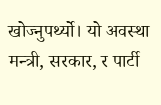खोज्नुपर्थ्यो। यो अवस्था मन्त्री, सरकार, र पार्टी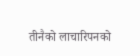तीनैको लाचारिपनको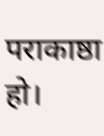पराकाष्ठा हो।